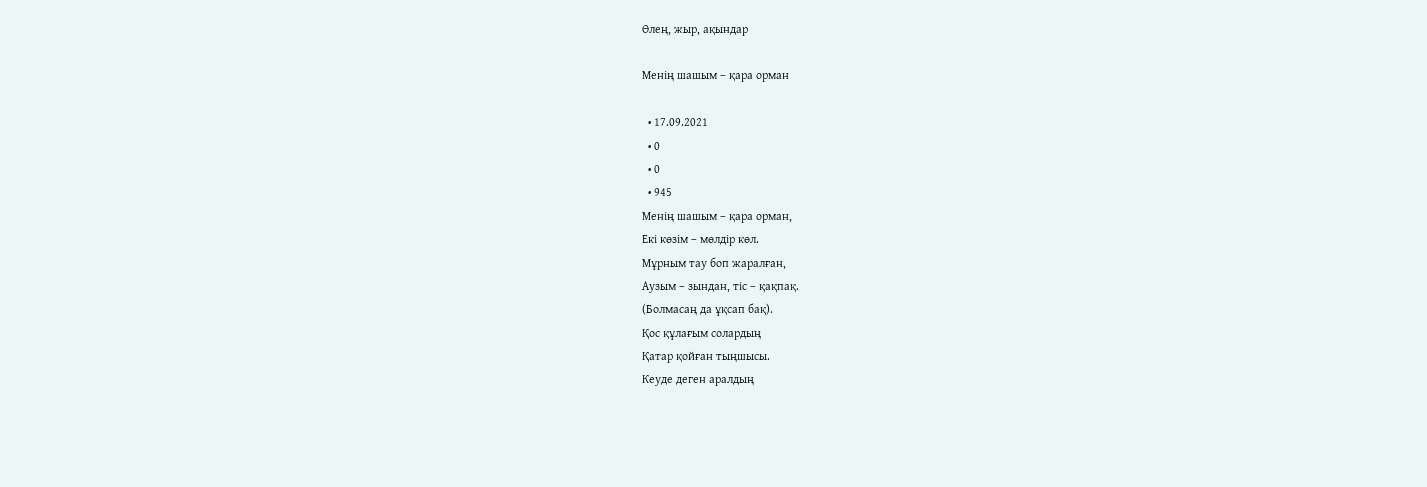Өлең, жыр, ақындар

Менің шашым – қара орман

  • 17.09.2021
  • 0
  • 0
  • 945
Менің шашым – қара орман,
Екі көзім – мөлдір көл.
Мұрным тау боп жаралған,
Аузым – зындан, тіс – қақпақ.
(Болмасаң да ұқсап бақ).
Қос құлағым солардың
Қатар қойған тыңшысы.
Кеуде деген аралдың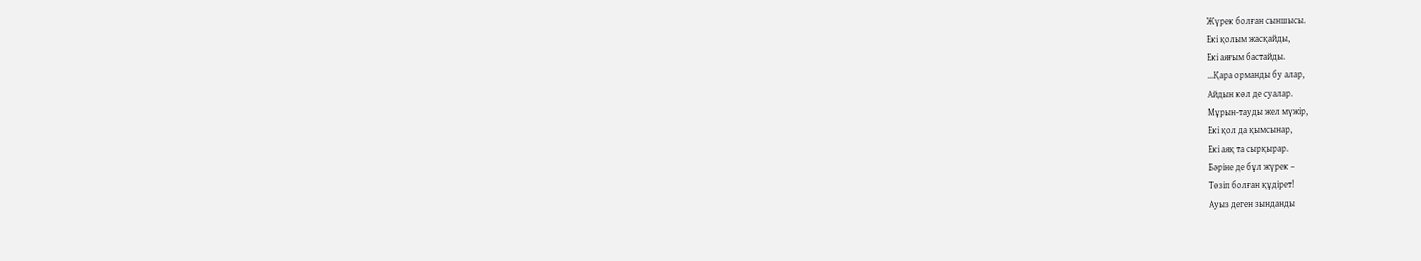Жүрек болған сыншысы.
Екі қолым жасқайды,
Екі аяғым бастайды.
...Қара орманды бу алар,
Айдын көл де суалар.
Мұрын-тауды жел мүжір,
Екі қол да қымсынар,
Екі аяқ та сырқырар.
Бәріне де бұл жүрек –
Төзіп болған құдірет!
Ауыз деген зынданды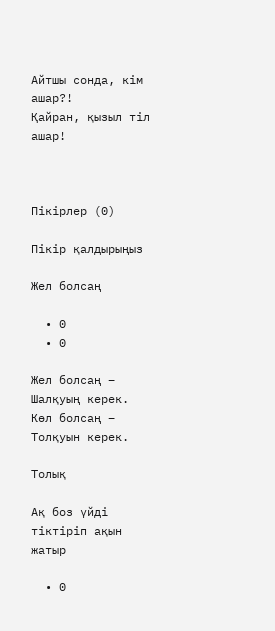Айтшы сонда, кім ашар?!
Қайран, қызыл тіл ашар!



Пікірлер (0)

Пікір қалдырыңыз

Жел болсаң

  • 0
  • 0

Жел болсаң –
Шалқуың керек.
Көл болсаң –
Толқуын керек.

Толық

Ақ боз үйді тіктіріп ақын жатыр

  • 0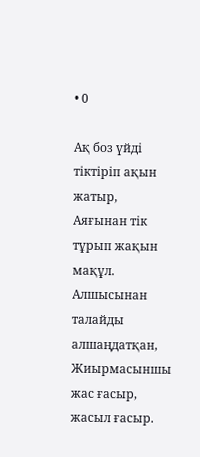• 0

Ақ боз үйді тіктіріп ақын жатыр,
Аяғынан тік тұрып жақын мақұл.
Алшысынан талайды алшаңдатқан,
Жиырмасыншы жас ғасыр, жасыл ғасыр.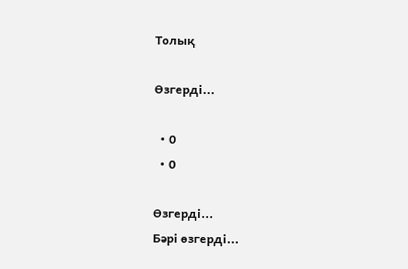Толық

Өзгерді...

  • 0
  • 0

Өзгерді...
Бәрі өзгерді...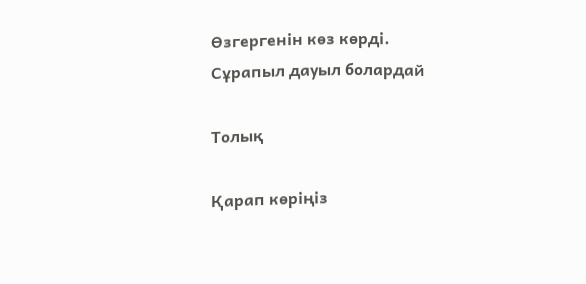Өзгергенін көз көрді.
Сұрапыл дауыл болардай

Толық

Қарап көріңіз